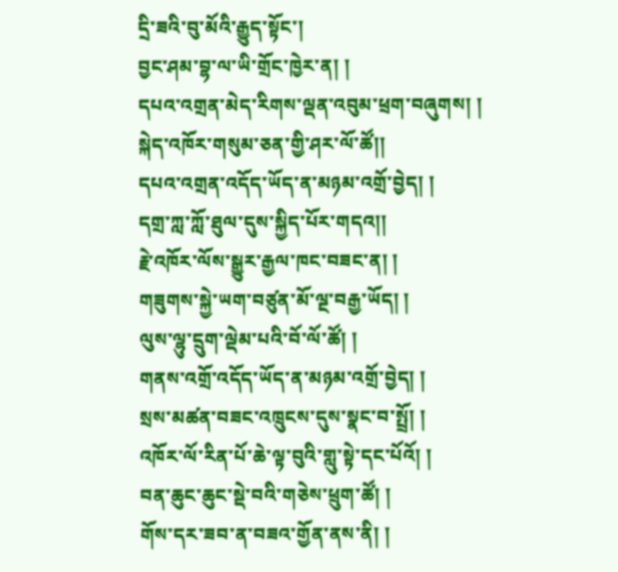དྲི་ཟའི་བུ་མོའི་རྒྱུད་སྟོང་།
བྱང་ཤམ་བྷ་ལ་ཡི་གྲོང་ཁྱེར་ན། །
དཔའ་འགྲན་མེད་རིགས་ལྡན་འབུམ་ཕྲག་བཞུགས། །
སྐེད་འཁོར་གསུམ་ཅན་གྱི་ཤར་ལོ་ཚོ།།
དཔའ་འགྲན་འདོད་ཡོད་ན་མཉམ་འགྲོ་བྱེད། །
དགྲ་ཀླ་ཀློ་ཐུལ་དུས་སྐྱིད་པོར་གདའ།།
རྗེ་འཁོར་ལོས་སྒྱུར་རྒྱལ་ཁང་བཟང་ན། །
གཟུགས་སྐྱེ་ཡག་བཙུན་མོ་ལྔ་བརྒྱ་ཡོད། །
ལུས་ལྷུ་དྲུག་ལྡེམ་པའི་བོ་ལོ་ཚོ། །
གནས་འགྲོ་འདོད་ཡོད་ན་མཉམ་འགྲོ་བྱེད། །
སྲས་མཚན་བཟང་འཁྲུངས་དུས་སྣང་བ་སྤྲོ། །
འཁོར་ལོ་རིན་པོ་ཆེ་ལྟ་བུའི་གླུ་སྟེ་དང་པོའོ། །
བན་ཆུང་ཆུང་སྡེ་བའི་གཅེས་ཕྲུག་ཚོ། །
གོས་དར་ཟབ་ན་བཟའ་གྱོན་ནས་ནི། །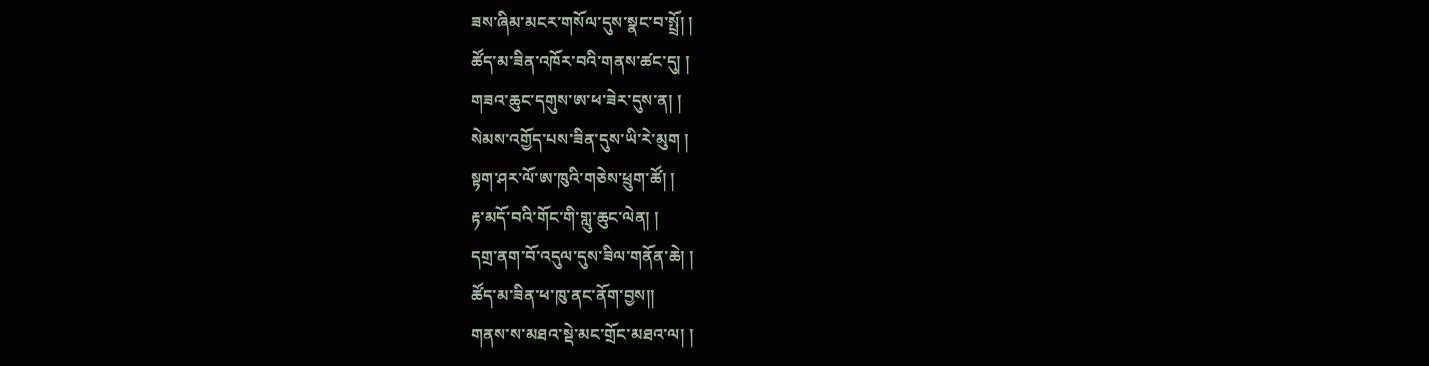ཟས་ཞིམ་མངར་གསོལ་དུས་སྣང་བ་སྤྲོ། །
ཚོད་མ་ཟིན་འཁོར་བའི་གནས་ཚང་དུ། །
གཟའ་ཆུང་དགུས་ཨ་ཕ་ཟེར་དུས་ན། །
སེམས་འགྱོད་པས་ཟིན་དུས་ཡི་རེ་མུག །
སྟག་ཤར་ལོ་ཨ་ཁུའི་གཅེས་ཕྲུག་ཚོ། །
རྟ་མདོ་བའི་གོང་གི་གླུ་ཆུང་ལེན། །
དགྲ་ནག་བོ་འདུལ་དུས་ཟིལ་གནོན་ཆེ། །
ཚོད་མ་ཟིན་ཕ་ཁུ་ནང་ནོག་བྱས།།
གནས་ས་མཐའ་སྡེ་མང་གྲོང་མཐའ་ལ། །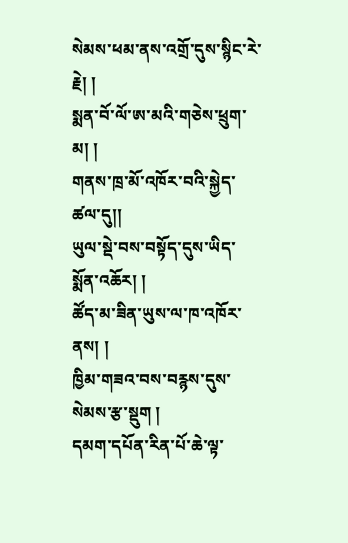སེམས་ཕམ་ནས་འགྲོ་དུས་སྙིང་རེ་རྗེ། །
སྨན་བོ་ལོ་ཨ་མའི་གཅེས་ཕྲུག་མ། །
གནས་ཁྲ་མོ་འཁོར་བའི་སྐྱེད་ཚལ་དུ།།
ཡུལ་སྡེ་བས་བསྟོད་དུས་ཡིད་སྨོན་འཆོར། །
ཚོད་མ་ཟིན་ཡུས་ལ་ཁ་འཁོར་ནས། །
ཁྱིམ་གཟའ་བས་བརྙས་དུས་སེམས་རྩ་སྡུག །
དམག་དཔོན་རིན་པོ་ཆེ་ལྟ་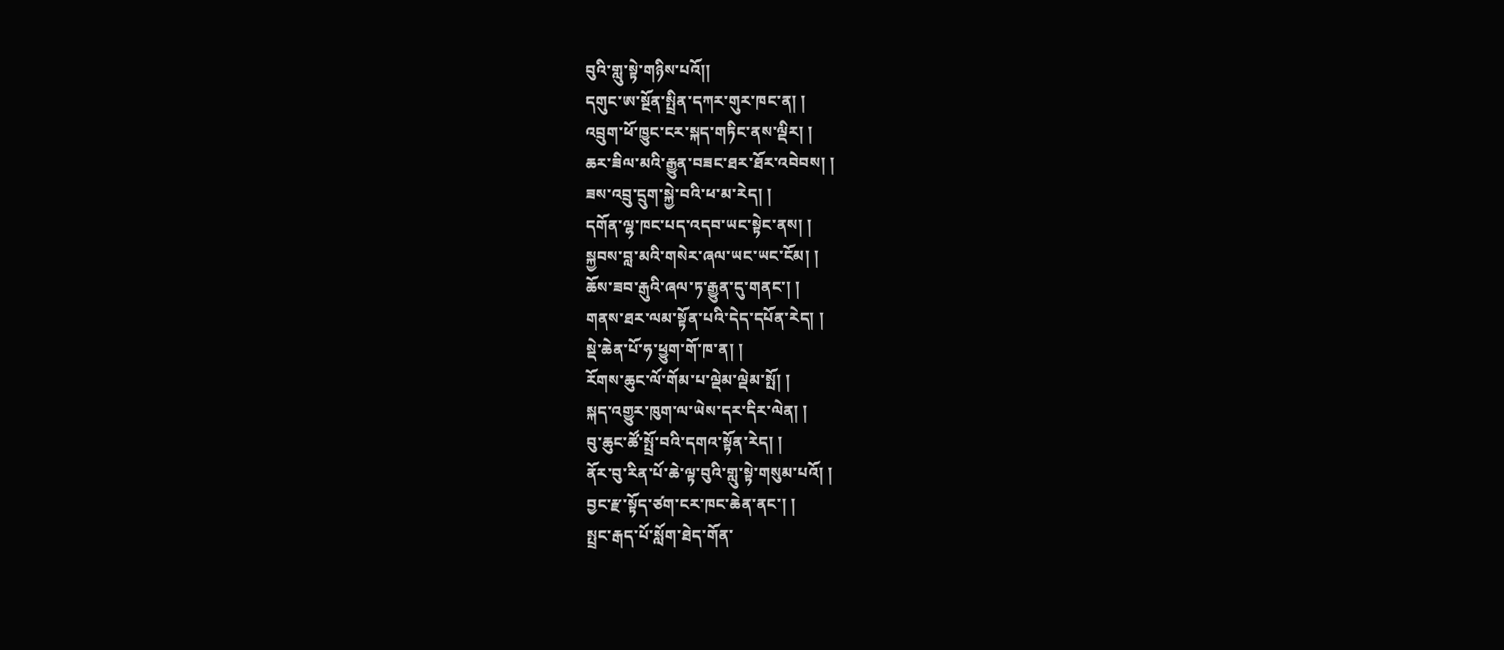བུའི་གླུ་སྟེ་གཉིས་པའོ།།
དགུང་ཨ་སྔོན་སྤྲིན་དཀར་གུར་ཁང་ན། །
འབྲུག་ཕོ་ཁྱུང་ངར་སྐད་གཏིང་ནས་ལྡིར། །
ཆར་ཟིལ་མའི་རྒྱུན་བཟང་ཐར་ཐོར་འབེབས། །
ཟས་འབྲུ་དྲུག་སྐྱེ་བའི་ཕ་མ་རེད། །
དགོན་ལྷ་ཁང་པད་འདབ་ཡང་སྟེང་ནས། །
སྐྱབས་བླ་མའི་གསེར་ཞལ་ཡང་ཡང་ངོམ། །
ཆོས་ཟབ་རྒུའི་ཞལ་ཏ་རྒྱུན་དུ་གནང་། །
གནས་ཐར་ལམ་སྟོན་པའི་དེད་དཔོན་རེད། །
སྡེ་ཆེན་པོ་ཧ་ཕྱུག་གོ་ཁ་ན། །
རོགས་ཆུང་ལོ་གོམ་པ་ལྡེམ་ལྡེམ་སྤོ། །
སྐད་འགྱུར་ཁུག་ལ་ཡེས་དར་དིར་ལེན། །
བུ་ཆུང་ཚོ་སྤྲོ་བའི་དགའ་སྟོན་རེད། །
ནོར་བུ་རིན་པོ་ཆེ་ལྟ་བུའི་གླུ་སྟེ་གསུམ་པའོ། །
བྱང་རྫ་སྟོད་ཙག་ངར་ཁང་ཆེན་ནང་། །
སྤྲང་རྒད་པོ་སློག་ཐེད་གོན་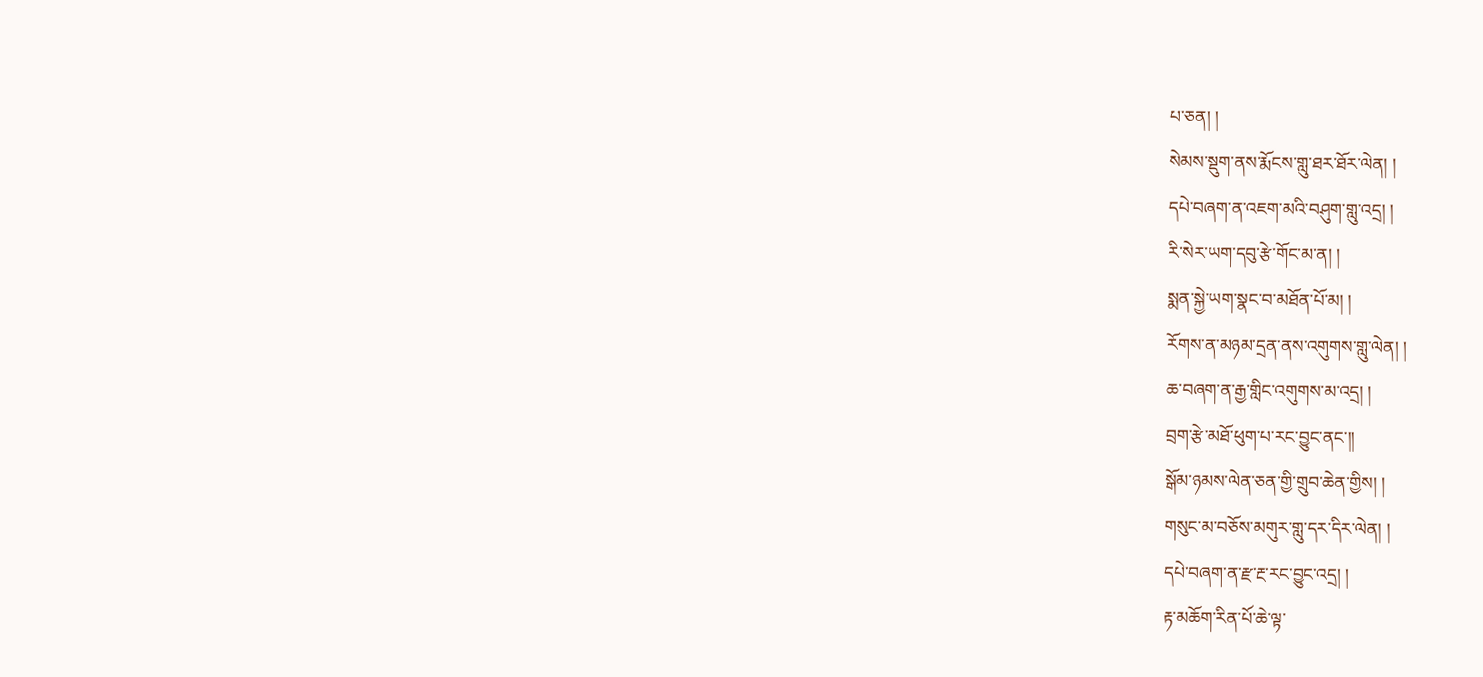པ་ཅན། །
སེམས་སྡུག་ནས་རྨོངས་གླུ་ཐར་ཐོར་ལེན། །
དཔེ་བཞག་ན་འཇག་མའི་བཤུག་གླུ་འདྲ། །
རི་སེར་ཡག་དབུ་རྩེ་གོང་མ་ན། །
སྨན་སྐྱེ་ཡག་སྣང་བ་མཐོན་པོ་མ། །
རོགས་ན་མཉམ་དྲན་ནས་འགུགས་གླུ་ལེན། །
ཆ་བཞག་ན་རྒྱ་གླིང་འགུགས་མ་འདྲ། །
བྲག་རྩེ་མཐོ་ཕུག་པ་རང་བྱུང་ནང་།།
སྒོམ་ཉམས་ལེན་ཅན་གྱི་གྲུབ་ཆེན་གྱིས། །
གསུང་མ་བཅོས་མགུར་གླུ་དར་དིར་ལེན། །
དཔེ་བཞག་ན་རྫ་རྔ་རང་བྱུང་འདྲ། །
རྟ་མཆོག་རིན་པོ་ཆེ་ལྟ་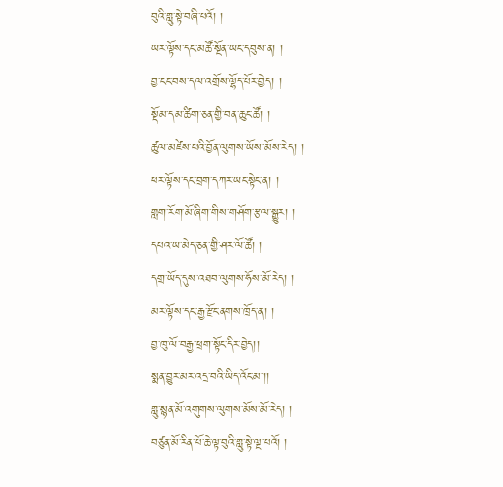བུའི་གླུ་སྟེ་བཞི་པའོ། །
ཡར་ལྟོས་དང་མཚོ་སྔོན་ཡང་དབུས་ན། །
བྱ་ངང་བས་དལ་འགྲོས་ལྷོད་པོར་བྱེད། །
སྡོམ་དམ་ཚིག་ཅན་གྱི་བན་ཆུང་ཚོ། །
ཚུལ་མཛེས་པའི་བྱོན་ལུགས་ཡོས་མོས་རེད། །
ཕར་ལྟོས་དང་བྲག་དཀར་ཡང་སྟེང་ན། །
གླག་རོག་མོ་ཞིག་གིས་གཤོག་རྩལ་སྒྱུར། །
དཔའ་ཡ་མེད་ཅན་གྱི་ཤར་ལོ་ཚོ། །
དགྲ་ཡོད་དུས་འཐབ་ལུགས་ཧོས་མོ་རེད། །
མར་ལྟོས་དང་རྒྱ་རྫོང་ནགས་ཁྲོད་ན། །
བྱ་ཁུ་ལོ་བརྒྱ་ཕྲག་སྟོང་དིར་བྱེད།།
སྨན་བྱུར་མར་འདྲ་བའི་ཡིད་འོང་མ་།།
གླུ་སྙན་མོ་འགུགས་ལུགས་མོས་མོ་རེད། །
བཙུན་མོ་རིན་པོ་ཆེ་ལྟ་བུའི་གླུ་སྟེ་ལྔ་པའོ། །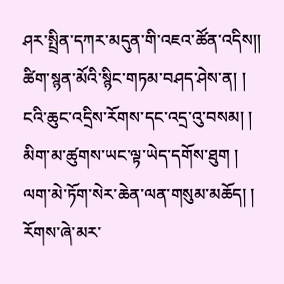ཤར་སྤྲིན་དཀར་མདུན་གི་འཇའ་ཚོན་འདིས།།
ཚིག་སྙན་མོའི་སྙིང་གཏམ་བཤད་ཤེས་ན། །
ངའི་ཆུང་འདྲིས་རོགས་དང་འདྲ་འུ་བསམ། །
མིག་མ་ཚུགས་ཡང་ལྟ་ཡེད་དགོས་ཐུག །
ལག་མེ་ཏོག་སེར་ཆེན་ལན་གསུམ་མཆོད། །
རོགས་ཞེ་མར་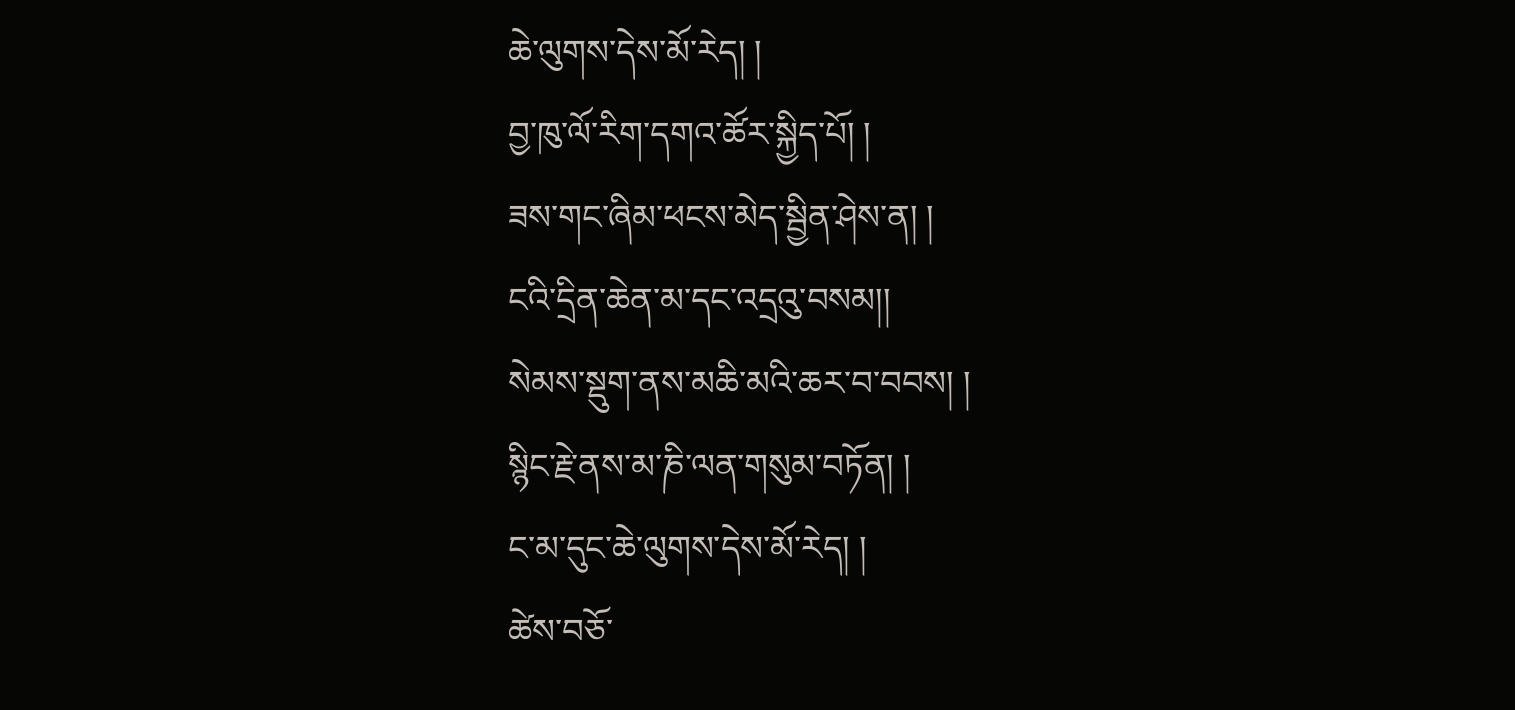ཆེ་ལུགས་དེས་མོ་རེད། །
བྱ་ཁུ་ལོ་རིག་དགའ་ཚོར་སྐྱིད་པོ། །
ཟས་གང་ཞིམ་ཕངས་མེད་སྦྱིན་ཤེས་ན། །
ངའི་དྲིན་ཆེན་མ་དང་འདྲའུ་བསམ།།
སེམས་སྡུག་ནས་མཆི་མའི་ཆར་བ་བབས། །
སྙིང་རྗེ་ནས་མ་ཎི་ལན་གསུམ་བཏོན། །
ང་མ་དུང་ཆེ་ལུགས་དེས་མོ་རེད། །
ཚེས་བཅོ་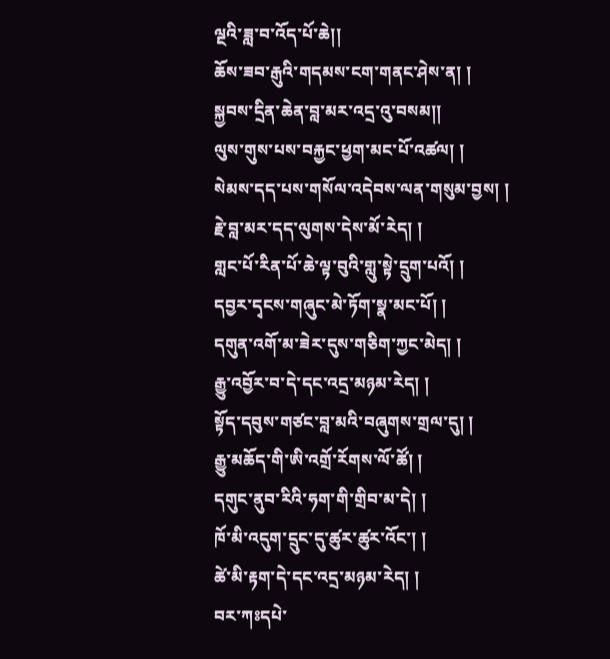ལྔའི་ཟླ་བ་འོད་པོ་ཆེ།།
ཆོས་ཟབ་རྒུའི་གདམས་ངག་གནང་ཤེས་ན། །
སྐྱབས་དྲིན་ཆེན་བླ་མར་འདྲ་འུ་བསམ།།
ལུས་གུས་པས་བརྐྱང་ཕྱག་མང་པོ་འཚལ། །
སེམས་དད་པས་གསོལ་འདེབས་ལན་གསུམ་བྱས། །
རྗེ་བླ་མར་དད་ལུགས་དེས་མོ་རེད། །
གླང་པོ་རིན་པོ་ཆེ་ལྟ་བུའི་གླུ་སྟེ་དྲུག་པའོ། །
དབྱར་དྭངས་གཞུང་མེ་ཏོག་སྣ་མང་པོ། །
དགུན་འགོ་མ་ཟེར་དུས་གཅིག་ཀྱང་མེད། །
རྒྱུ་འབྱོར་བ་དེ་དང་འདྲ་མཉམ་རེད། །
སྟོད་དབུས་གཙང་བླ་མའི་བཞུགས་གྲལ་དུ། །
རྒྱུ་མཆོད་གི་ཨི་འགྲོ་རོགས་ལོ་ཚོ། །
དགུང་ནུབ་རིའི་ཧག་གི་གྲིབ་མ་དེ། །
ཁོ་མི་འདུག་དྲུང་དུ་ཚུར་ཚུར་འོང་། །
ཚེ་མི་རྟག་དེ་དང་འདྲ་མཉམ་རེད། །
བར་ཀཿདཔེ་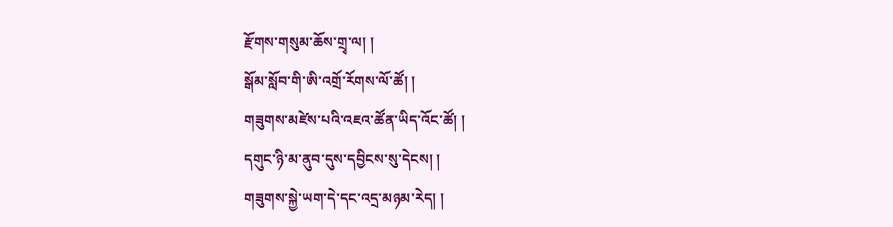རྫོགས་གསུམ་ཆོས་གྲྭ་ལ། །
སྒོམ་སློབ་གི་ཨི་འགྲོ་རོགས་ལོ་ཚོ། །
གཟུགས་མཛེས་པའི་འཇའ་ཚོན་ཡིད་འོང་ཚོ། །
དགུང་ཉི་མ་ནུབ་དུས་དབྱིངས་སུ་དེངས། །
གཟུགས་སྐྱེ་ཡག་དེ་དང་འདྲ་མཉམ་རེད། །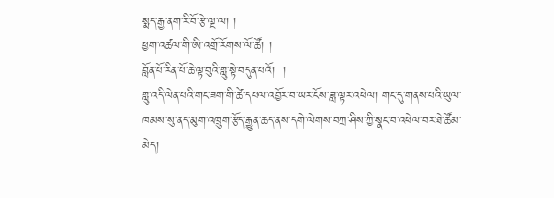སྨད་རྒྱ་ནག་རི་བོ་རྩེ་ལྔ་ལ། །
ཕྱག་འཚལ་གི་ཨི་འགྲོ་རོགས་ལོ་ཚོ། །
བློན་པོ་རིན་པོ་ཆེ་ལྟ་བུའི་གླུ་སྟེ་བདུན་པའོ།  །
གླུ་འདི་ལེན་པའི་གང་ཟག་གི་ཚེ་དཔལ་འབྱོར་བ་ཡར་ངོས་ཟླ་ལྟར་འཕེལ། གང་དུ་གནས་པའི་ཡུལ་ཁམས་སུ་ནད་མུག་འཁྲུག་རྩོད་རྒྱུན་ཆད་ནས་དགེ་ལེགས་བཀྲ་ཤིས་ཀྱི་སྣང་བ་འཕེལ་བར་ཐེ་ཚོམ་མེད།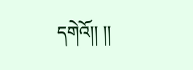དགེའོ།། །།